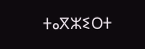ⵜⴰⴳⵣⵉⵔⵜ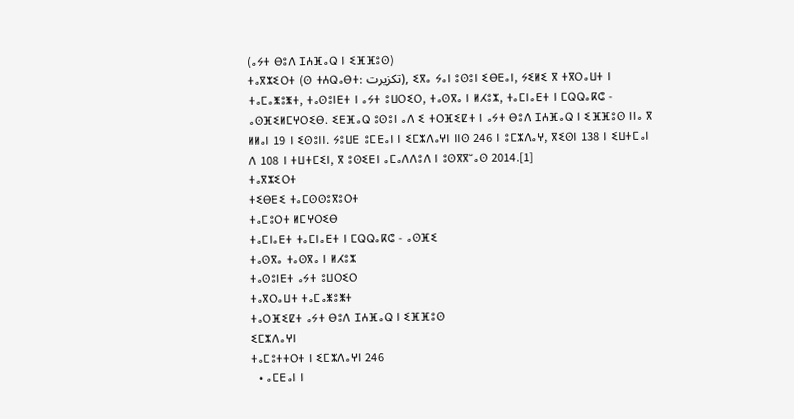(ⴰⵢⵜ ⴱⵓⴷ ⵊⵄⴼⴰⵕ ⵏ ⵉⴼⴼⵓⵙ)
ⵜⴰⴳⵣⵉⵔⵜ (ⵙ ⵜⵄⵕⴰⴱⵜ: تكزيرت), ⵉⴳⴰ ⵢⴰⵏ ⵓⵙⵓⵏ ⵉⴱⴹⴰⵏ, ⵢⵉⵍⵉ ⴳ ⵜⴳⵔⴰⵡⵜ ⵏ ⵜⴰⵎⴰⵥⵓⵥⵜ, ⵜⴰⵙⵓⵏⴹⵜ ⵏ ⴰⵢⵜ ⵓⵡⵔⵉⵔ, ⵜⴰⵙⴳⴰ ⵏ ⵍⵃⵓⵣ, ⵜⴰⵎⵏⴰⴹⵜ ⵏ ⵎⵕⵕⴰⴽⵛ - ⴰⵙⴼⵉⵍⵎⵖⵔⵉⴱ. ⵉⴹⴼⴰⵕ ⵓⵙⵓⵏ ⴰⴷ ⵉ ⵜⵔⴼⵉⵇⵜ ⵏ ⴰⵢⵜ ⴱⵓⴷ ⵊⵄⴼⴰⵕ ⵏ ⵉⴼⴼⵓⵙ ⵏⵏⴰ ⴳ ⵍⵍⴰⵏ 19 ⵏ ⵉⵙⵓⵏⵏ. ⵢⵓⵡⴹ ⵓⵎⴹⴰⵏ ⵏ ⵉⵎⵣⴷⴰⵖⵏ ⵏⵏⵙ 246 ⵏ ⵓⵎⵣⴷⴰⵖ, ⴳⵉⵙⵏ 138 ⵏ ⵉⵡⵜⵎⴰⵏ ⴷ 108 ⵏ ⵜⵡⵜⵎⵉⵏ, ⴳ ⵓⵙⵉⴹⵏ ⴰⵎⴰⴷⴷⵓⴷ ⵏ ⵓⵙⴳⴳⵯⴰⵙ 2014.[1]
ⵜⴰⴳⵣⵉⵔⵜ
ⵜⵉⴱⴹⵉ ⵜⴰⵎⵙⵙⵓⴳⵓⵔⵜ
ⵜⴰⵎⵓⵔⵜ ⵍⵎⵖⵔⵉⴱ
ⵜⴰⵎⵏⴰⴹⵜ ⵜⴰⵎⵏⴰⴹⵜ ⵏ ⵎⵕⵕⴰⴽⵛ - ⴰⵙⴼⵉ
ⵜⴰⵙⴳⴰ ⵜⴰⵙⴳⴰ ⵏ ⵍⵃⵓⵣ
ⵜⴰⵙⵓⵏⴹⵜ ⴰⵢⵜ ⵓⵡⵔⵉⵔ
ⵜⴰⴳⵔⴰⵡⵜ ⵜⴰⵎⴰⵥⵓⵥⵜ
ⵜⴰⵔⴼⵉⵇⵜ ⴰⵢⵜ ⴱⵓⴷ ⵊⵄⴼⴰⵕ ⵏ ⵉⴼⴼⵓⵙ
ⵉⵎⵣⴷⴰⵖⵏ
ⵜⴰⵎⵓⵜⵜⵔⵜ ⵏ ⵉⵎⵣⴷⴰⵖⵏ 246
  • ⴰⵎⴹⴰⵏ ⵏ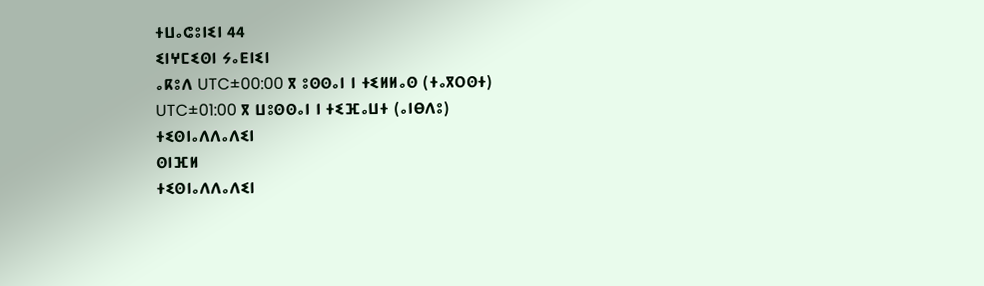ⵜⵡⴰⵛⵓⵏⵉⵏ 44
ⵉⵏⵖⵎⵉⵙⵏ ⵢⴰⴹⵏⵉⵏ
ⴰⴽⵓⴷ UTC±00:00 ⴳ ⵓⵙⵙⴰⵏ ⵏ ⵜⵉⵍⵍⴰⵙ (ⵜⴰⴳⵔⵙⵜ)
UTC±01:00 ⴳ ⵡⵓⵙⵙⴰⵏ ⵏ ⵜⵉⴼⴰⵡⵜ (ⴰⵏⴱⴷⵓ)
ⵜⵉⵙⵏⴰⴷⴷⴰⴷⵉⵏ
ⵙⵏⴼⵍ
ⵜⵉⵙⵏⴰⴷⴷⴰⴷⵉⵏ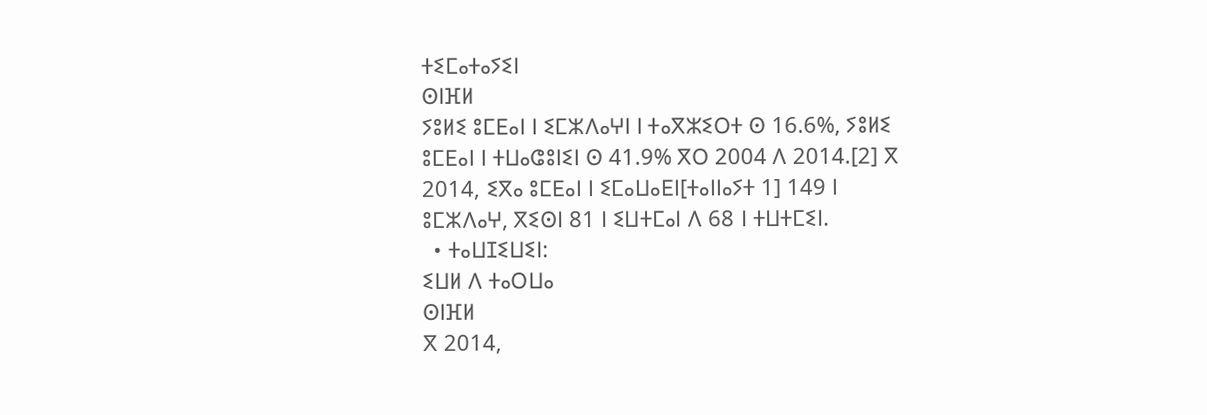ⵜⵉⵎⴰⵜⴰⵢⵉⵏ
ⵙⵏⴼⵍ
ⵢⵓⵍⵉ ⵓⵎⴹⴰⵏ ⵏ ⵉⵎⵣⴷⴰⵖⵏ ⵏ ⵜⴰⴳⵣⵉⵔⵜ ⵙ 16.6%, ⵢⵓⵍⵉ ⵓⵎⴹⴰⵏ ⵏ ⵜⵡⴰⵛⵓⵏⵉⵏ ⵙ 41.9% ⴳⵔ 2004 ⴷ 2014.[2] ⴳ 2014, ⵉⴳⴰ ⵓⵎⴹⴰⵏ ⵏ ⵉⵎⴰⵡⴰⴹⵏ[ⵜⴰⵏⵏⴰⵢⵜ 1] 149 ⵏ ⵓⵎⵣⴷⴰⵖ, ⴳⵉⵙⵏ 81 ⵏ ⵉⵡⵜⵎⴰⵏ ⴷ 68 ⵏ ⵜⵡⵜⵎⵉⵏ.
  • ⵜⴰⵡⵊⵉⵡⵉⵏ:
ⵉⵡⵍ ⴷ ⵜⴰⵔⵡⴰ
ⵙⵏⴼⵍ
ⴳ 2014,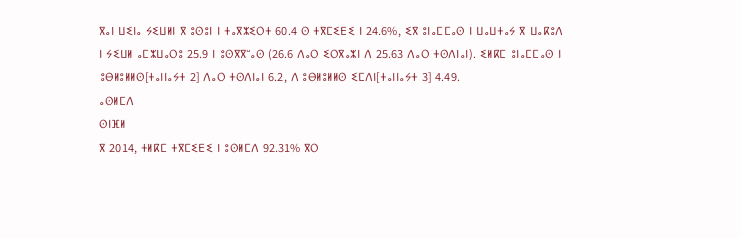ⴳⴰⵏ ⵡⵉⵏⴰ ⵢⵉⵡⵍⵏ ⴳ ⵓⵙⵓⵏ ⵏ ⵜⴰⴳⵣⵉⵔⵜ 60.4 ⵙ ⵜⴳⵎⵉⴹⵉ ⵏ 24.6%, ⵉⴳ ⵓⵏⴰⵎⵎⴰⵙ ⵏ ⵡⴰⵡⵜⴰⵢ ⴳ ⵡⴰⴽⵓⴷ ⵏ ⵢⵉⵡⵍ ⴰⵎⵣⵡⴰⵔⵓ 25.9 ⵏ ⵓⵙⴳⴳⵯⴰⵙ (26.6 ⴷⴰⵔ ⵉⵔⴳⴰⵣⵏ ⴷ 25.63 ⴷⴰⵔ ⵜⵙⴷⵏⴰⵏ). ⵉⵍⴽⵎ ⵓⵏⴰⵎⵎⴰⵙ ⵏ ⵓⴱⵍⵓⵍⵍⵙ[ⵜⴰⵏⵏⴰⵢⵜ 2] ⴷⴰⵔ ⵜⵙⴷⵏⴰⵏ 6.2, ⴷ ⵓⴱⵍⵓⵍⵍⵙ ⵉⵎⴷⵏ[ⵜⴰⵏⵏⴰⵢⵜ 3] 4.49.
ⴰⵙⵍⵎⴷ
ⵙⵏⴼⵍ
ⴳ 2014, ⵜⵍⴽⵎ ⵜⴳⵎⵉⴹⵉ ⵏ ⵓⵙⵍⵎⴷ 92.31% ⴳⵔ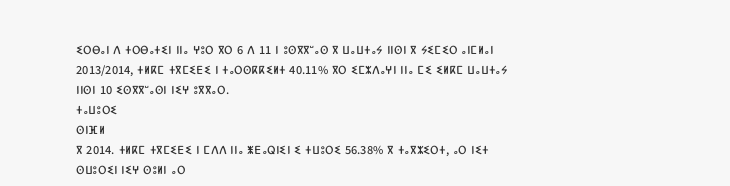ⵉⵔⴱⴰⵏ ⴷ ⵜⵔⴱⴰⵜⵉⵏ ⵏⵏⴰ ⵖⵓⵔ ⴳⵔ 6 ⴷ 11 ⵏ ⵓⵙⴳⴳⵯⴰⵙ ⴳ ⵡⴰⵡⵜⴰⵢ ⵏⵏⵙⵏ ⴳ ⵢⵉⵎⵉⵔ ⴰⵏⵎⵍⴰⵏ 2013/2014, ⵜⵍⴽⵎ ⵜⴳⵎⵉⴹⵉ ⵏ ⵜⴰⵔⵙⴽⴽⵉⵍⵜ 40.11% ⴳⵔ ⵉⵎⵣⴷⴰⵖⵏ ⵏⵏⴰ ⵎⵉ ⵉⵍⴽⵎ ⵡⴰⵡⵜⴰⵢ ⵏⵏⵙⵏ 10 ⵉⵙⴳⴳⵯⴰⵙⵏ ⵏⵉⵖ ⵓⴳⴳⴰⵔ.
ⵜⴰⵡⵓⵔⵉ
ⵙⵏⴼⵍ
ⴳ 2014. ⵜⵍⴽⵎ ⵜⴳⵎⵉⴹⵉ ⵏ ⵎⴷⴷ ⵏⵏⴰ ⵥⴹⴰⵕⵏⵉⵏ ⵉ ⵜⵡⵓⵔⵉ 56.38% ⴳ ⵜⴰⴳⵣⵉⵔⵜ, ⴰⵔ ⵏⵉⵜ ⵙⵡⵓⵔⵉⵏ ⵏⵉⵖ ⵙⵓⵍⵏ ⴰⵔ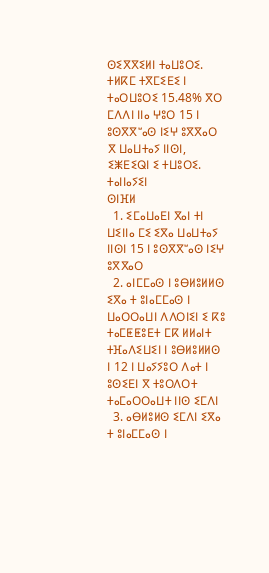ⵙⵉⴳⴳⵉⵍⵏ ⵜⴰⵡⵓⵔⵉ. ⵜⵍⴽⵎ ⵜⴳⵎⵉⴹⵉ ⵏ ⵜⴰⵔⵡⵓⵔⵉ 15.48% ⴳⵔ ⵎⴷⴷⵏ ⵏⵏⴰ ⵖⵓⵔ 15 ⵏ ⵓⵙⴳⴳⵯⴰⵙ ⵏⵉⵖ ⵓⴳⴳⴰⵔ ⴳ ⵡⴰⵡⵜⴰⵢ ⵏⵏⵙⵏ, ⵉⵥⴹⵉⵕⵏ ⵉ ⵜⵡⵓⵔⵉ.
ⵜⴰⵏⵏⴰⵢⵉⵏ
ⵙⵏⴼⵍ
  1. ⵉⵎⴰⵡⴰⴹⵏ ⴳⴰⵏ ⵜⵏ ⵡⵉⵏⵏⴰ ⵎⵉ ⵉⴳⴰ ⵡⴰⵡⵜⴰⵢ ⵏⵏⵙⵏ 15 ⵏ ⵓⵙⴳⴳⵯⴰⵙ ⵏⵉⵖ ⵓⴳⴳⴰⵔ
  2. ⴰⵏⵎⵎⴰⵙ ⵏ ⵓⴱⵍⵓⵍⵍⵙ ⵉⴳⴰ ⵜ ⵓⵏⴰⵎⵎⴰⵙ ⵏ ⵡⴰⵔⵔⴰⵡⵏ ⴷⴷⵔⵏⵉⵏ ⵉ ⴽⵓ ⵜⴰⵎⵟⵟⵓⴹⵜ ⵎⴽ ⵍⵍⴰⵏⵜ ⵜⴼⴰⴷⵉⵡⵉⵏ ⵏ ⵓⴱⵍⵓⵍⵍⵙ ⵏ 12 ⵏ ⵡⴰⵢⵢⵓⵔ ⴷⴰⵜ ⵏ ⵓⵙⵉⴹⵏ ⴳ ⵜⵓⵔⴷⵔⵜ ⵜⴰⵎⴰⵔⵔⴰⵡⵜ ⵏⵏⵙ ⵉⵎⴷⵏ
  3. ⴰⴱⵍⵓⵍⵙ ⵉⵎⴷⵏ ⵉⴳⴰ ⵜ ⵓⵏⴰⵎⵎⴰⵙ ⵏ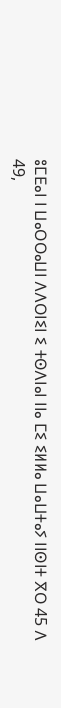ⵓⵎⴹⴰⵏ ⵏ ⵡⴰⵔⵔⴰⵡⵏ ⴷⴷⵔⵏⵉⵏ ⵉ ⵜⵙⴷⵏⴰⵏ ⵏⵏⴰ ⵎⵉ ⵉⵍⵍⴰ ⵡⴰⵡⵜⴰⵢ ⵏⵏⵙⵏⵜ ⴳⵔ 45 ⴷ 49,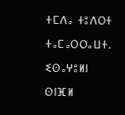ⵜⵎⴷⴰ ⵜⵓⴷⵔⵜ ⵜⴰⵎⴰⵔⵔⴰⵡⵜ.
ⵉⵙⴰⵖⵓⵍⵏ
ⵙⵏⴼⵍ